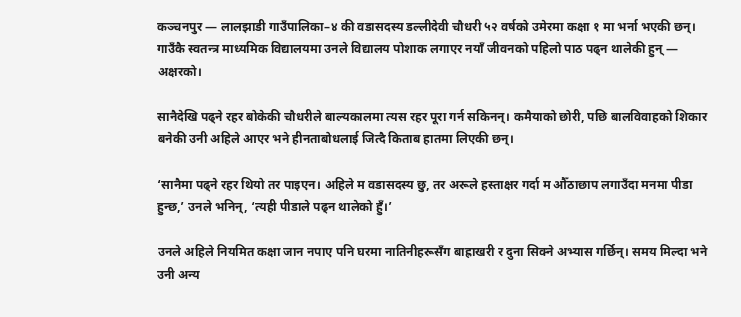कञ्चनपुर — लालझाडी गाउँपालिका–४ की वडासदस्य डल्लीदेवी चौधरी ५२ वर्षको उमेरमा कक्षा १ मा भर्ना भएकी छन्। गाउँकै स्वतन्त्र माध्यमिक विद्यालयमा उनले विद्यालय पोशाक लगाएर नयाँ जीवनको पहिलो पाठ पढ्न थालेकी हुन् — अक्षरको।

सानैदेखि पढ्ने रहर बोकेकी चौधरीले बाल्यकालमा त्यस रहर पूरा गर्न सकिनन्। कमैयाको छोरी, पछि बालविवाहको शिकार बनेकी उनी अहिले आएर भने हीनताबोधलाई जित्दै किताब हातमा लिएकी छन्।

‘सानैमा पढ्ने रहर थियो तर पाइएन। अहिले म वडासदस्य छु, तर अरूले हस्ताक्षर गर्दा म औँठाछाप लगाउँदा मनमा पीडा हुन्छ,’ उनले भनिन्, ‘त्यही पीडाले पढ्न थालेको हुँ।’

उनले अहिले नियमित कक्षा जान नपाए पनि घरमा नातिनीहरूसँग बाह्राखरी र दुना सिक्ने अभ्यास गर्छिन्। समय मिल्दा भने उनी अन्य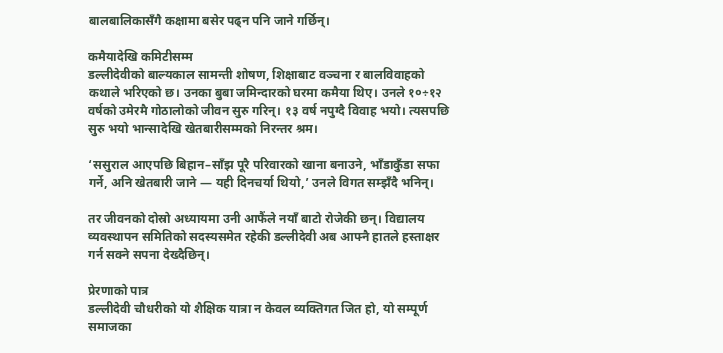बालबालिकासँगै कक्षामा बसेर पढ्न पनि जाने गर्छिन्।

कमैयादेखि कमिटीसम्म
डल्लीदेवीको बाल्यकाल सामन्ती शोषण, शिक्षाबाट वञ्चना र बालविवाहको कथाले भरिएको छ। उनका बुबा जमिन्दारको घरमा कमैया थिए। उनले १०÷१२ वर्षको उमेरमै गोठालोको जीवन सुरु गरिन्। १३ वर्ष नपुग्दै विवाह भयो। त्यसपछि सुरु भयो भान्सादेखि खेतबारीसम्मको निरन्तर श्रम।

‘ससुराल आएपछि बिहान–साँझ पूरै परिवारको खाना बनाउने, भाँडाकुँडा सफा गर्ने, अनि खेतबारी जाने — यही दिनचर्या थियो,’ उनले विगत सम्झँदै भनिन्।

तर जीवनको दोस्रो अध्यायमा उनी आफैंले नयाँ बाटो रोजेकी छन्। विद्यालय व्यवस्थापन समितिको सदस्यसमेत रहेकी डल्लीदेवी अब आफ्नै हातले हस्ताक्षर गर्न सक्ने सपना देख्दैछिन्।

प्रेरणाको पात्र
डल्लीदेवी चौधरीको यो शैक्षिक यात्रा न केवल व्यक्तिगत जित हो, यो सम्पूर्ण समाजका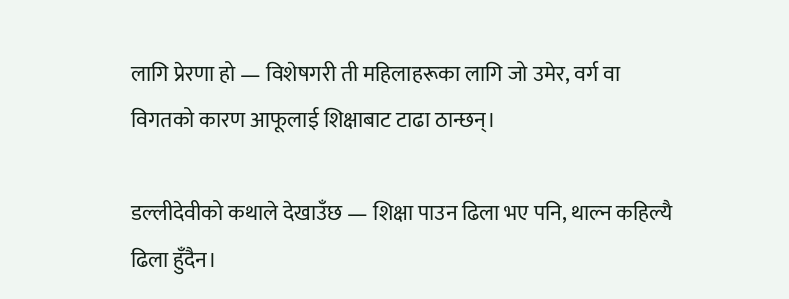लागि प्रेरणा हो — विशेषगरी ती महिलाहरूका लागि जो उमेर, वर्ग वा विगतको कारण आफूलाई शिक्षाबाट टाढा ठान्छन्।

डल्लीदेवीको कथाले देखाउँछ — शिक्षा पाउन ढिला भए पनि, थाल्न कहिल्यै ढिला हुँदैन।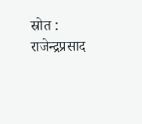स्रोत : राजेन्द्रप्रसाद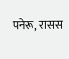पनेरू, रासस